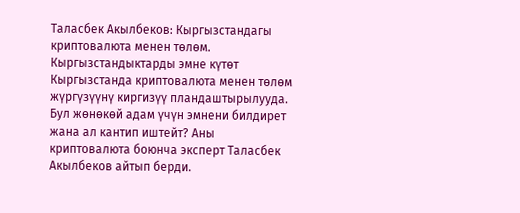Таласбек Акылбеков: Кыргызстандагы криптовалюта менен төлөм. Кыргызстандыктарды эмне күтөт
Кыргызстанда криптовалюта менен төлөм жүргүзүүнү киргизүү пландаштырылууда. Бул жөнөкөй адам үчүн эмнени билдирет жана ал кантип иштейт? Аны криптовалюта боюнча эксперт Таласбек Акылбеков айтып берди.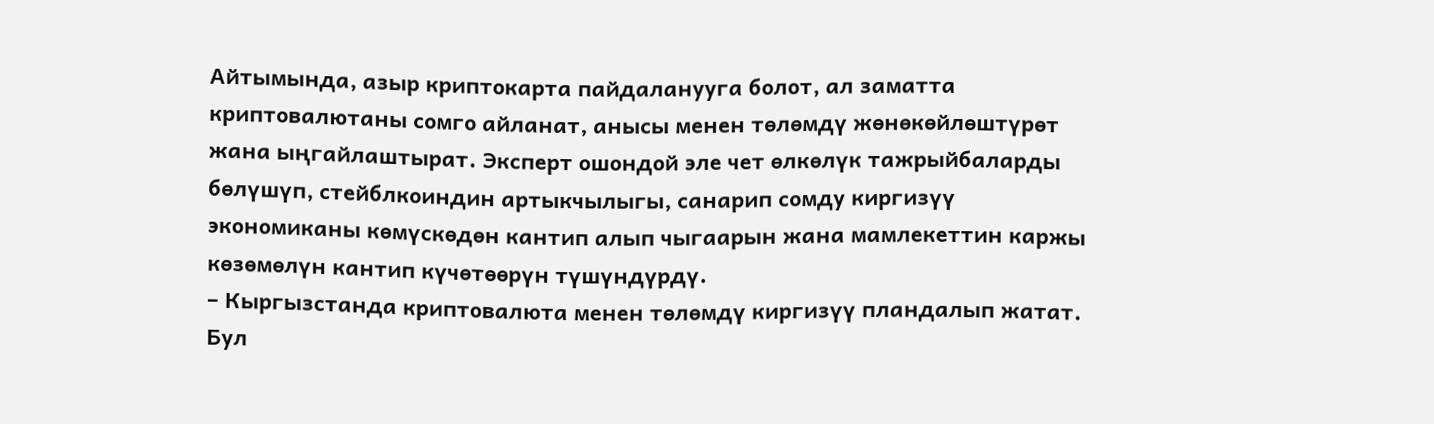Айтымында, азыр криптокарта пайдаланууга болот, ал заматта криптовалютаны сомго айланат, анысы менен төлөмдү жөнөкөйлөштүрөт жана ыңгайлаштырат. Эксперт ошондой эле чет өлкөлүк тажрыйбаларды бөлүшүп, стейблкоиндин артыкчылыгы, санарип сомду киргизүү экономиканы көмүскөдөн кантип алып чыгаарын жана мамлекеттин каржы көзөмөлүн кантип күчөтөөрүн түшүндүрдү.
– Кыргызстанда криптовалюта менен төлөмдү киргизүү пландалып жатат. Бул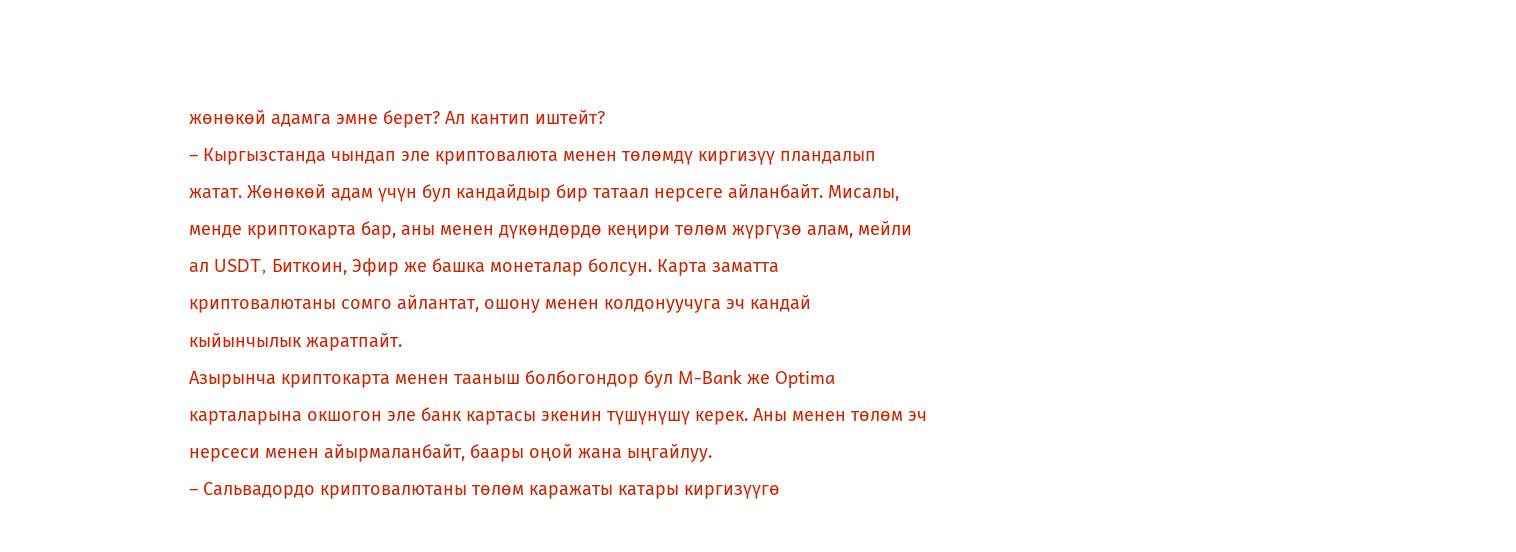жөнөкөй адамга эмне берет? Ал кантип иштейт?
– Кыргызстанда чындап эле криптовалюта менен төлөмдү киргизүү пландалып жатат. Жөнөкөй адам үчүн бул кандайдыр бир татаал нерсеге айланбайт. Мисалы, менде криптокарта бар, аны менен дүкөндөрдө кеңири төлөм жүргүзө алам, мейли ал USDT, Биткоин, Эфир же башка монеталар болсун. Карта заматта криптовалютаны сомго айлантат, ошону менен колдонуучуга эч кандай кыйынчылык жаратпайт.
Азырынча криптокарта менен тааныш болбогондор бул M-Bank же Optima карталарына окшогон эле банк картасы экенин түшүнүшү керек. Аны менен төлөм эч нерсеси менен айырмаланбайт, баары оңой жана ыңгайлуу.
– Сальвадордо криптовалютаны төлөм каражаты катары киргизүүгө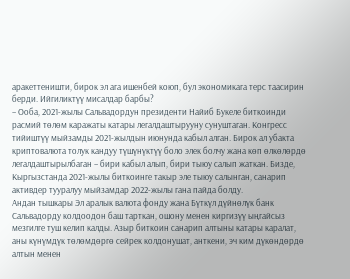аракеттеништи, бирок эл ага ишенбей коюп, бул экономикага терс таасирин берди. Ийгиликтүү мисалдар барбы?
– Ооба, 2021-жылы Сальвадордун президенти Найиб Букеле биткоинди расмий төлөм каражаты катары легалдаштырууну сунуштаган. Конгресс тийиштүү мыйзамды 2021-жылдын июнунда кабыл алган. Бирок ал убакта криптовалюта толук кандуу түшүнүктүү боло элек болчу жана көп өлкөлөрдө легалдаштырылбаган – бири кабыл алып, бири тыюу салып жаткан. Бизде, Кыргызстанда 2021-жылы биткоинге такыр эле тыюу салынган, санарип активдер тууралуу мыйзамдар 2022-жылы гана пайда болду.
Андан тышкары Эл аралык валюта фонду жана Бүткүл дүйнөлүк банк Сальвадорду колдоодон баш тарткан, ошону менен киргизүү ыңгайсыз мезгилге туш келип калды. Азыр биткоин санарип алтыны катары каралат, аны күнүмдүк төлөмдөргө сейрек колдонушат, анткени, эч ким дүкөндөрдө алтын менен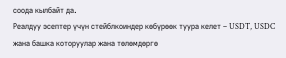соода кылбайт да.
Реалдуу эсептер үчүн стейблкоиндер көбүрөөк туура келет – USDT, USDC жана башка которуулар жана төлөмдөргө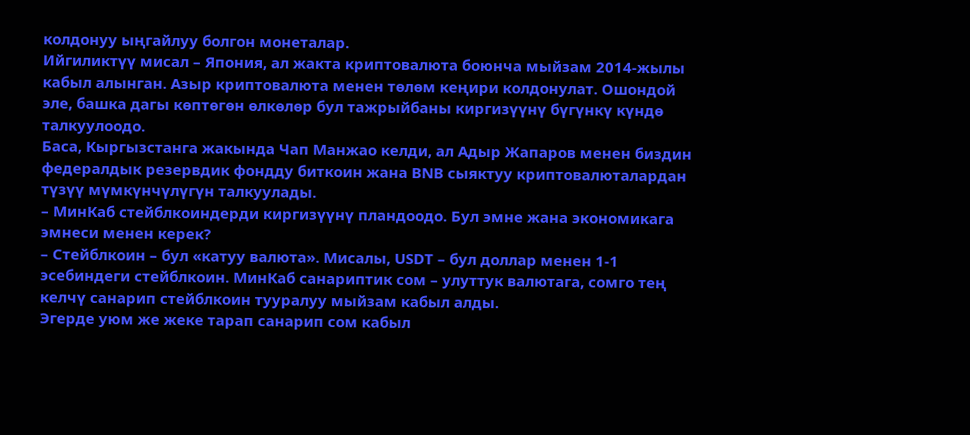колдонуу ыңгайлуу болгон монеталар.
Ийгиликтүү мисал – Япония, ал жакта криптовалюта боюнча мыйзам 2014-жылы кабыл алынган. Азыр криптовалюта менен төлөм кеңири колдонулат. Ошондой эле, башка дагы көптөгөн өлкөлөр бул тажрыйбаны киргизүүнү бүгүнкү күндө талкуулоодо.
Баса, Кыргызстанга жакында Чап Манжао келди, ал Адыр Жапаров менен биздин федералдык резервдик фондду биткоин жана BNB сыяктуу криптовалюталардан түзүү мүмкүнчүлүгүн талкуулады.
– МинКаб стейблкоиндерди киргизүүнү пландоодо. Бул эмне жана экономикага эмнеси менен керек?
– Стейблкоин – бул «катуу валюта». Мисалы, USDT – бул доллар менен 1-1 эсебиндеги стейблкоин. МинКаб санариптик сом – улуттук валютага, сомго тең келчү санарип стейблкоин тууралуу мыйзам кабыл алды.
Эгерде уюм же жеке тарап санарип сом кабыл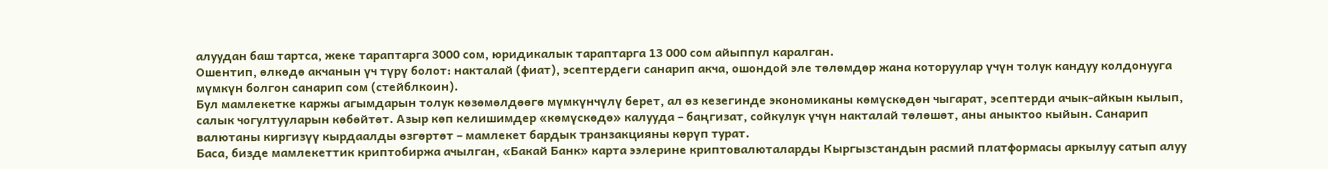алуудан баш тартса, жеке тараптарга 3000 сом, юридикалык тараптарга 13 000 сом айыппул каралган.
Ошентип, өлкөдө акчанын үч түрү болот: накталай (фиат), эсептердеги санарип акча, ошондой эле төлөмдөр жана которуулар үчүн толук кандуу колдонууга мүмкүн болгон санарип сом (стейблкоин).
Бул мамлекетке каржы агымдарын толук көзөмөлдөөгө мүмкүнчүлү берет, ал өз кезегинде экономиканы көмүскөдөн чыгарат, эсептерди ачык-айкын кылып, салык чогултууларын көбөйтөт. Азыр көп келишимдер «көмүскөдө» калууда – баңгизат, сойкулук үчүн накталай төлөшөт, аны аныктоо кыйын. Санарип валютаны киргизүү кырдаалды өзгөртөт – мамлекет бардык транзакцияны көрүп турат.
Баса, бизде мамлекеттик криптобиржа ачылган, «Бакай Банк» карта ээлерине криптовалюталарды Кыргызстандын расмий платформасы аркылуу сатып алуу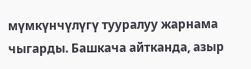мүмкүнчүлүгү тууралуу жарнама чыгарды. Башкача айтканда, азыр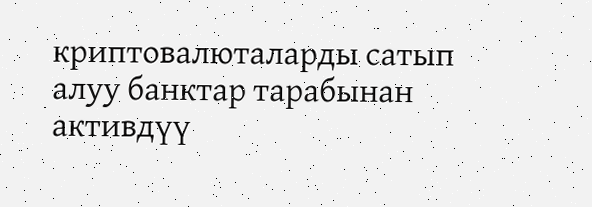криптовалюталарды сатып алуу банктар тарабынан активдүү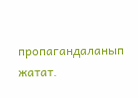пропагандаланып жатат.